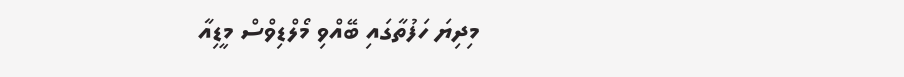މިދިޔަ ހަފުތާގައި ބޭއްވި މޯލްޑިވްސް މީޑިއާ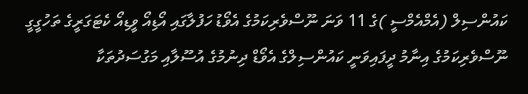ކައުންސިލް (އެމްއެމްސީ )ގެ 11 ވަނަ ނޫސްވެރިކަމުގެ އެވޯޑު ހަފުލާގައި އޯޑިއޯ ވީޑިއޯ ކެޓަގަރީގެ ތަހުގީގީ ނޫސްވެރިކަމުގެ އިނާމު ދީފައިވަނީ ކައުންސިލްގެ އެވޯޑް ދިނުމުގެ އުސޫލާއި މަގުސަދުތަކާ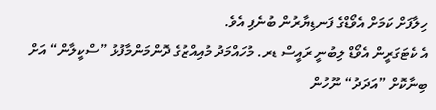ހިލާފަށް ކަމަށް އެވޯޑްގެ ފަނޑިޔާރުން ބުނެފި އެވެ.
އެ ކެޓަގަރީން އެވޯޑް ލިބުނީ ރައީސް ޑރ. މުހައްމަދު މުއިއްޒުގެ ދޮންމަންމާފުޅު ”ސްކީލާން“ އަށް ބިނާކޮށް ”އަދަދު“ ނޫހުން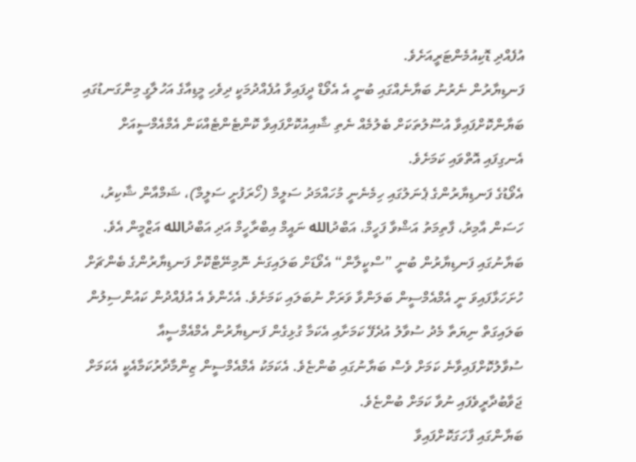އުފެއްދި ޑޮކިއުމެންޓަރީއަށެވެ.
ފަނޑިޔާރުން ނެރުނު ބަޔާނެއްގައި ބުނީ އެ އެވޯޑް ދީފައިވާ އުފެއްދުމަކީ ދިވެހި މީޑިއާގެ އަހުލާގީ މިންގަނޑުގައި ބަޔާންކޮށްފައިވާ އުސޫލުތަކަށް ބެލުމެއް ނެތި ޝާއިއުކޮށްފައިވާ ކޮންޓެންޓެއްކަން އެމްއެމްސީއަށް އެނގިފައި އޮތްވައި ކަމަށެވެ.
އެވޯޑުގެ ފަނޑިޔާރުންގެ ޕެނަލުގައި ހިމެނެނީ މުހައްމަދު ސަލީމް (ހޯރަފުށީ ސަލީމް)، ޝަމްއާން ޝާކިރު، ހަސަން އާމިރު، ފާތިމަތު އަޝްވާ ފަހީމް، އަބްދުالله ނައީމް އިބްރާހީމް އަދި އަބްދުالله އަޒްމީން އެވެ.
ބަޔާނުގައި ފަނޑިޔާރުން ބުނީ ”ސްކީލާން“ އެވޯޑަށް ބަލައިގަނެ ނޮމިނޭޓްކޮށް ފަނޑިޔާރުންގެ ބެންޗަށް ހުށަހަޅާފައިވަ ނީ އެމްއެމްސީން ބަލަންވާ ވަރަށް ނުބަލައި ކަމަށެވެ. އެހެންވެ އެ އުފެއްދުން ކައުންސިލުން ބަލައިގަތް ނިޔަތާ މެދު ސުވާލު އުދެފޭ ކަމަށާއި އެކަމާ ގުޅިގެން ފަނޑިޔާރުން އެމްއެމްސީއާ ސުވާލުކޮށްފައިވާނެ ކަމަށް ވެސް ބަޔާނުގައި ބުންޏެވެ. އެކަމަކު އެމްއެމްސީން ޒިންމާދާރުކަމާއެކީ އެކަމަށް ޖަވާބުދާރީވެފައި ނުވާ ކަމަށް ބުންޏެވެ.
ބަޔާންގައި ފާހަގަކޮށްފައިވާ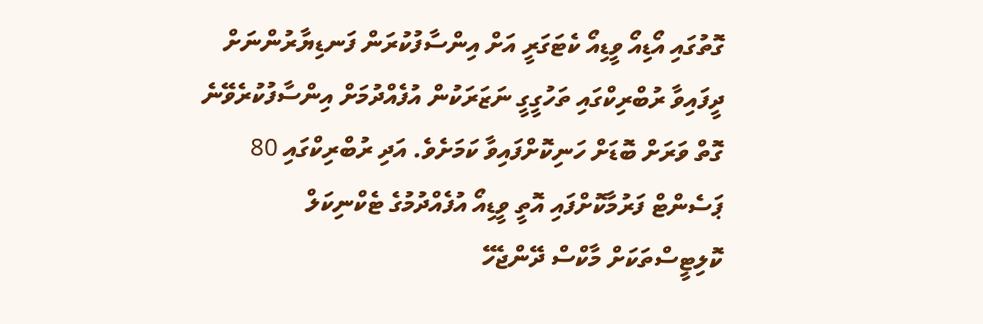ގޮތުގައި އޯޑިއޯ ވީޑިއޯ ކެޓަގަރީ އަށް އިންސާފުކުރަން ފަނޑިޔާރުންނަށް ދީފައިވާ ރުބްރިކްގައި ތަހުގީގީ ނަޒަރަކުން އުފެއްދުމަށް އިންސާފުކުރެވޭނެ ގޮތް ވަރަށް ބޮޑަށް ހަނިކޮށްފައިވާ ކަމަށެވެ. އަދި ރުބްރިކްގައި 80 ޕަސެންޓް ފަރުމާކޮށްފައި އޮތީ ވީޑިއޯ އުފެއްދުމުގެ ޓެކްނިކަލް ކޮލިޓީސްތަކަށް މާކްސް ދޭންޖެހޭ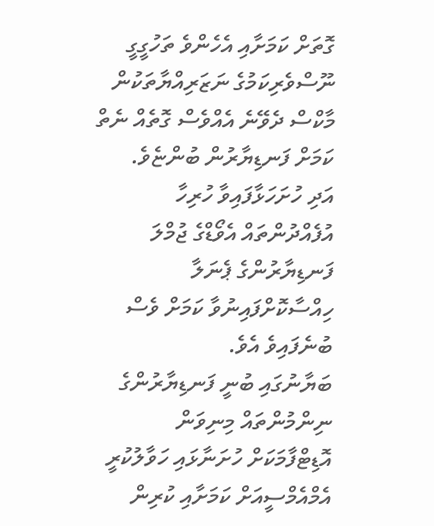ގޮތަށް ކަމަށާއި އެހެންވެ ތަހުގީގީ ނޫސްވެރިކަމުގެ ނަޒަރިއްޔާތަކުން މާކްސް ދެވޭނެ އެއްވެސް ގޮތެއް ނެތް ކަމަށް ފަނޑިޔާރުން ބުންޏެވެ.
އަދި ހުށަހަޅާފައިވާ ހުރިހާ އުފެއްދުންތައް އެވޯޑްގެ ޖުމްލަ ފަނޑިޔާރުންގެ ޕެނަލާ ހިއްސާކޮށްފައިނުވާ ކަމަށް ވެސް ބުނެފައިވެ އެވެ.
ބަޔާނުގައި ބުނީ ފަނޑިޔާރުންގެ ނިންމުންތައް މިނިވަން އޮޑިޓްފާމަކަށް ހުށަނާޅައި ހަވާލުކުރީ އެމްއެމްސީއަށް ކަމަށާއި ކުރިން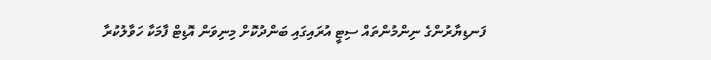ފަނޑިޔާރުންގެ ނިންމުންތައް ސިޓީ އުރައިގައި ބަންދުކޮށް މިނިވަން އޮޑިޓް ފާމަކާ ހަވާލުކުރާ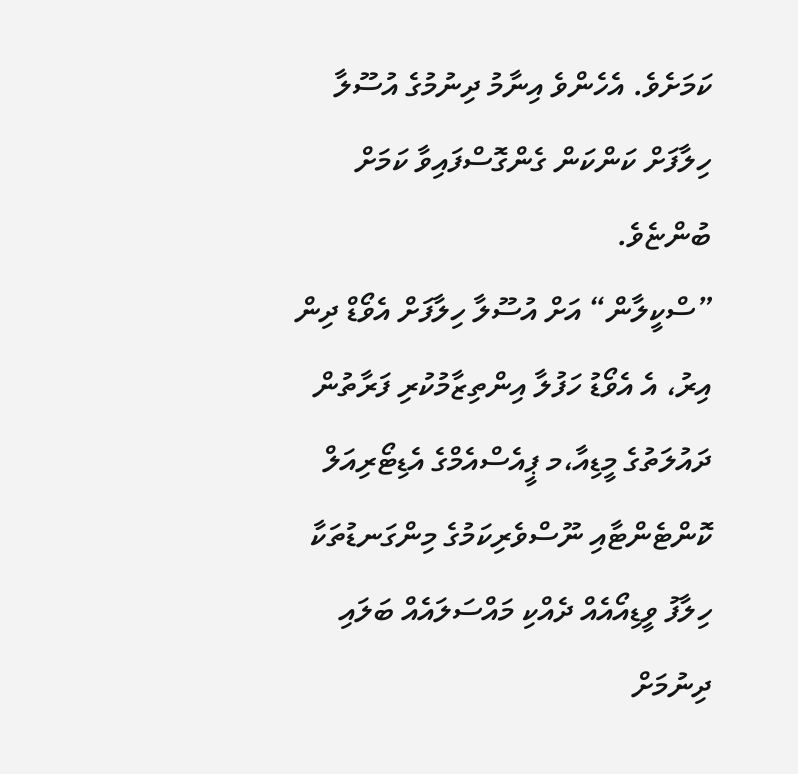ކަމަށެވެ. އެހެންވެ އިނާމު ދިނުމުގެ އުސޫލާ ހިލާފަށް ކަންކަން ގެންގޮސްފައިވާ ކަމަށް ބުންޏެވެ.
”ސްކީލާން“ އަށް އުސޫލާ ހިލާފަށް އެވޯޑް ދިން އިރު، އެ އެވޯޑު ހަފުލާ އިންތިޒާމުކުރި ފަރާތުން ދައުލަތުގެ މީޑިއާ،މ ޕީއެސްއެމްގެ އެޑިޓޯރިއަލް ކޮންޓެންޓާއި ނޫސްވެރިކަމުގެ މިންގަނޑުތަކާ ހިލާފު ވީޑިއޯއެއް ދެއްކި މައްސަލައެއް ބަލައި ދިނުމަށް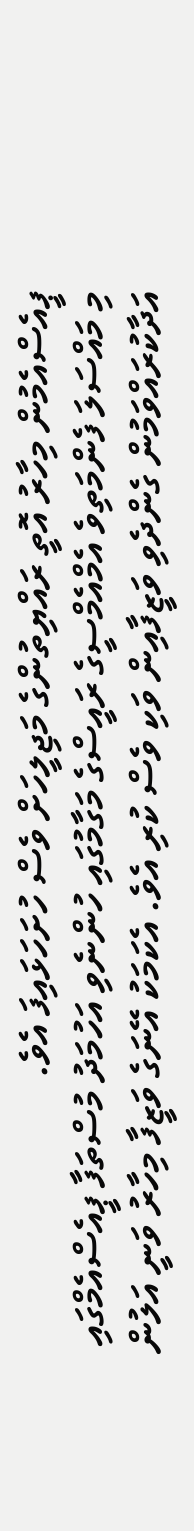ޕީއެސްއެމުން މިހާރު އޮތީ ރައްޔިތުންގެ މަޖިލީހަށް ވެސް ހުށަހަޅައިފަ އެވެ.
މި މައްސަލަ ފެންމަތިވެ އެމްއެމްސީގެ ރައީސްގެ މަގާމުގައި ހުންނެވި އަހުމަދު މުސްތަފާ ޕީއެސްއެމްގައި އަދާކުރައްވަމުން ގެންދެވި ވަޒީފާއިން ވަކި ވެސް ކުރި އެވެ. އެކަމަކު އޭނަގެ ވަޒީފާ މިހާރު ވަނީ އަލުން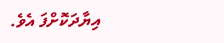އިޔާދަކޮށްފަ އެވެ.